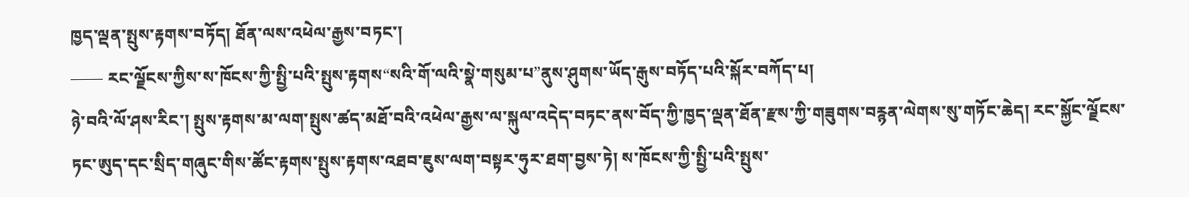ཁྱད་ལྡན་སྤུས་རྟགས་བཏོད། ཐོན་ལས་འཕེལ་རྒྱས་བཏང་།
—— རང་ལྗོངས་ཀྱིས་ས་ཁོངས་ཀྱི་སྤྱི་པའི་སྤུས་རྟགས“སའི་གོ་ལའི་སྣེ་གསུམ་པ”ནུས་ཤུགས་ཡོད་རྒུས་བཏོད་པའི་སྐོར་བཀོད་པ།
ཉེ་བའི་ལོ་ཤས་རིང་། སྤུས་རྟགས་མ་ལག་སྤུས་ཚད་མཐོ་བའི་འཕེལ་རྒྱས་ལ་སྐུལ་འདེད་བཏང་ནས་བོད་ཀྱི་ཁྱད་ལྡན་ཐོན་རྫས་ཀྱི་གཟུགས་བརྙན་ལེགས་སུ་གཏོང་ཆེད། རང་སྐྱོང་ལྗོངས་ཏང་ཨུད་དང་སྲིད་གཞུང་གིས་ཚོང་རྟགས་སྤུས་རྟགས་འཐབ་ཇུས་ལག་བསྟར་ཧུར་ཐག་བྱས་ཏེ། ས་ཁོངས་ཀྱི་སྤྱི་པའི་སྤུས་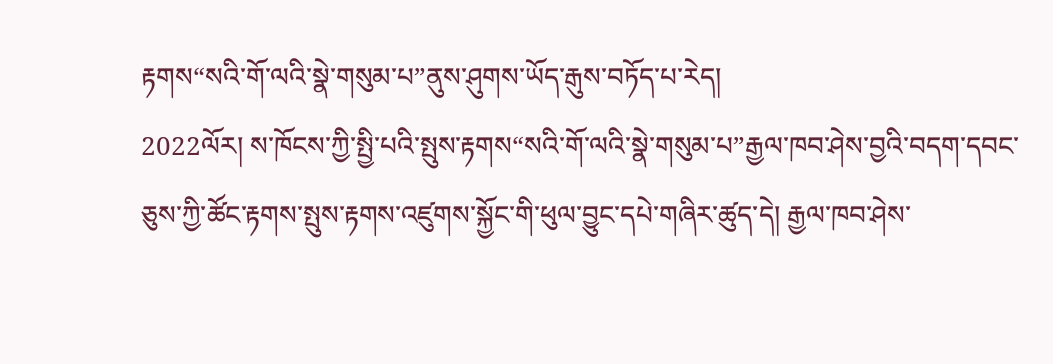རྟགས“སའི་གོ་ལའི་སྣེ་གསུམ་པ”ནུས་ཤུགས་ཡོད་རྒུས་བཏོད་པ་རེད།
2022ལོར། ས་ཁོངས་ཀྱི་སྤྱི་པའི་སྤུས་རྟགས“སའི་གོ་ལའི་སྣེ་གསུམ་པ”རྒྱལ་ཁབ་ཤེས་བྱའི་བདག་དབང་ཅུས་ཀྱི་ཚོང་རྟགས་སྤུས་རྟགས་འཛུགས་སྐྱོང་གི་ཕུལ་བྱུང་དཔེ་གཞིར་ཚུད་དེ། རྒྱལ་ཁབ་ཤེས་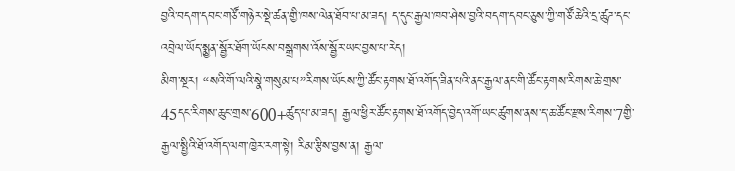བྱའི་བདག་དབང་གཙོ་གཉེར་སྡེ་ཚན་གྱི་ཁས་ལེན་ཐོབ་པ་མ་ཟད། ད་དུང་རྒྱལ་ཁབ་ཤེས་བྱའི་བདག་དབང་ཅུས་ཀྱི་གཙོ་ཆེའི་དྲ་ཚུཌ་དང་འབྲེལ་ཡོད་སྨྱན་སྦྱོར་ཐོག་ཡོངས་བསྒྲགས་འོས་སྦྱོར་ཡང་བྱས་པ་རེད།
མིག་སྔར། “སའི་གོ་ལའི་སྣེ་གསུམ་པ”རིགས་ཡོངས་ཀྱི་ཚོང་རྟགས་ཐོ་འགོད་ཟིན་པའི་ནང་རྒྱལ་ནང་གི་ཚོང་རྟགས་རིགས་ཆེ་གྲས་45དང་རིགས་ཆུང་གྲས་600+ཚུད་པ་མ་ཟད། རྒྱལ་ཕྱིར་ཚོང་རྟགས་ཐོ་འགོད་བྱེད་འགོ་ཡང་ཚུགས་ནས་ད་ཆ་ཚོང་རྫས་རིགས་7གྱི་རྒྱལ་སྤྱིའི་ཐོ་འགོད་ལག་ཁྱེར་རག་སྟེ། རིམ་རྩིས་བྱས་ན། རྒྱལ་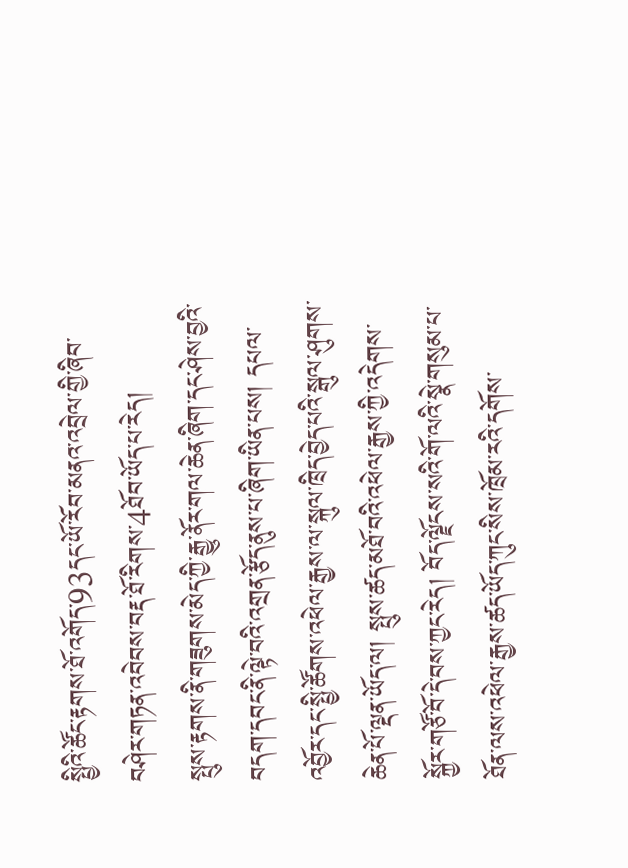སྤྱིའི་ཚོང་རྟགས་ཐོ་འགོད་93དང་ཡོ་རོབ་མནའ་འབྲེལ་གྱི་ཞིབ་བཤེར་གཏན་འབེབས་བརྡ་ཐོ་རིགས་4ཐོབ་ཡོད་པ་རེད།
སྤུས་རྟགས་ནི་གཟུགས་མེད་ཀྱི་རྒྱུ་ནོར་གལ་ཆེན་ཞིག་དང་ཤེས་བྱའི་བདག་དབང་ནི་ལྟེ་བའི་འགྲན་རྩོད་ནུས་པ་ཞིག་ཡིན་པས། དཔལ་འབྱོར་དང་སྤྱི་ཚོགས་འཕེལ་རྒྱས་ལ་སྐུལ་ཁྲིད་བྱེད་པའི་སྒུལ་ཤུགས་ཆེན་པོ་ལྡན་ཡོད་ལ། སྤུས་ཚད་མཐོ་བའི་འཕེལ་རྒྱས་ཀྱི་འདེགས་སྐྱོར་གཙོ་བོ་དེ་བས་ཀྱང་རེད། བོད་ལྗོངས་སའི་གོ་ལའི་སྣེ་གསུམ་པ་ཐོན་ལས་འཕེལ་རྒྱས་ཚད་ཡོད་ཀུང་སིས་ཁྲོམ་རའི་དགོས་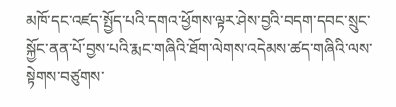མཁོ་དང་འཛད་སྤྱོད་པའི་དགའ་ཕྱོགས་ལྟར་ཤེས་བྱའི་བདག་དབང་སྲུང་སྐྱོང་ནན་པོ་བྱས་པའི་རྨང་གཞིའི་ཐོག་ལེགས་འདེམས་ཚད་གཞིའི་ལས་སྟེགས་བཙུགས་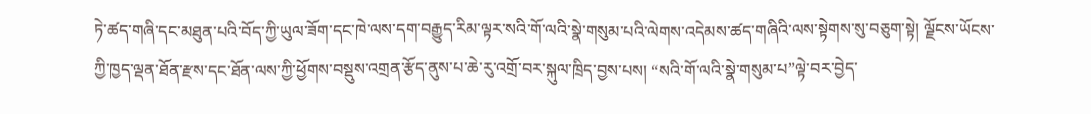ཏེ་ཚད་གཞི་དང་མཐུན་པའི་བོད་ཀྱི་ཡུལ་ཟོག་དང་ཁེ་ལས་དག་བརྒྱུད་རིམ་ལྟར་སའི་གོ་ལའི་སྣེ་གསུམ་པའི་ལེགས་འདེམས་ཚད་གཞིའི་ལས་སྟེགས་སུ་བཅུག་སྟེ། ལྗོངས་ཡོངས་ཀྱི་ཁྱད་ལྡན་ཐོན་རྫས་དང་ཐོན་ལས་ཀྱི་ཕྱོགས་བསྡུས་འགྲན་རྩོད་ནུས་པ་ཆེ་རུ་འགྲོ་བར་སྐུལ་ཁྲིད་བྱས་པས། “སའི་གོ་ལའི་སྣེ་གསུམ་པ”ལྟེ་བར་བྱེད་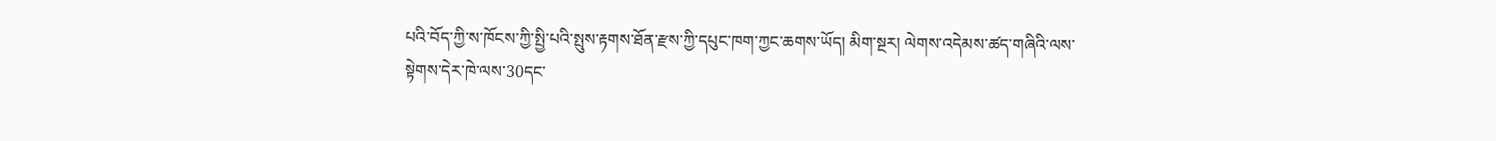པའི་བོད་ཀྱི་ས་ཁོངས་ཀྱི་སྤྱི་པའི་སྤུས་རྟགས་ཐོན་རྫས་ཀྱི་དཔུང་ཁག་ཀྱང་ཆགས་ཡོད། མིག་སྔར། ལེགས་འདེམས་ཚད་གཞིའི་ལས་སྟེགས་དེར་ཁེ་ལས་30དང་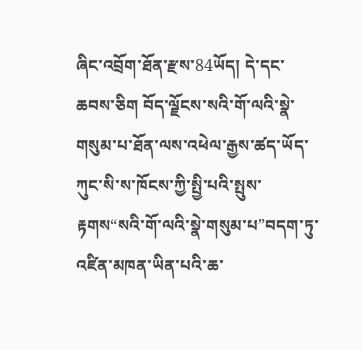ཞིང་འབྲོག་ཐོན་རྫས་84ཡོད། དེ་དང་ཆབས་ཅིག བོད་ལྗོངས་སའི་གོ་ལའི་སྣེ་གསུམ་པ་ཐོན་ལས་འཕེལ་རྒྱས་ཚད་ཡོད་ཀུང་སི་ས་ཁོངས་ཀྱི་སྤྱི་པའི་སྤུས་རྟགས“སའི་གོ་ལའི་སྣེ་གསུམ་པ”བདག་ཏུ་འཛིན་མཁན་ཡིན་པའི་ཆ་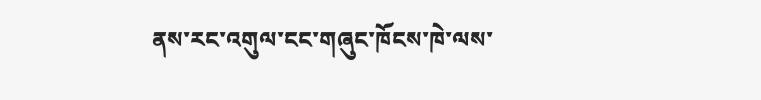ནས་རང་འགུལ་ངང་གཞུང་ཁོངས་ཁེ་ལས་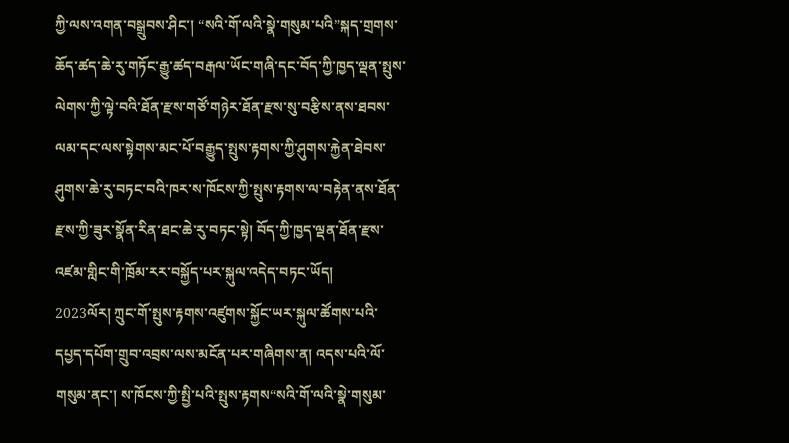ཀྱི་ལས་འགན་བསྒྲུབས་ཤིང་། “སའི་གོ་ལའི་སྣེ་གསུམ་པའི”སྐད་གྲགས་ཆོད་ཚད་ཆེ་རུ་གཏོང་རྒྱུ་ཚད་བརྒལ་ཡོང་གཞི་དང་བོད་ཀྱི་ཁྱད་ལྡན་སྤུས་ལེགས་ཀྱི་ལྟེ་བའི་ཐོན་རྫས་གཙོ་གཉེར་ཐོན་རྫས་སུ་བརྩིས་ནས་ཐབས་ལམ་དང་ལས་སྟེགས་མང་པོ་བརྒྱུད་སྤུས་རྟགས་ཀྱི་ཤུགས་རྐྱེན་ཐེབས་ཤུགས་ཆེ་རུ་བཏང་བའི་ཁར་ས་ཁོངས་ཀྱི་སྤུས་རྟགས་ལ་བརྟེན་ནས་ཐོན་རྫས་ཀྱི་ཟུར་སྣོན་རིན་ཐང་ཆེ་རུ་བཏང་སྟེ། བོད་ཀྱི་ཁྱད་ལྡན་ཐོན་རྫས་འཛམ་གླིང་གི་ཁྲོམ་རར་བསྐྱོད་པར་སྐུལ་འདེད་བཏང་ཡོད།
2023ལོར། ཀྲུང་གོ་སྤུས་རྟགས་འཛུགས་སྐྱོང་ཡར་སྐུལ་ཚོགས་པའི་དཔྱད་དཔོག་གྲུབ་འབྲས་ལས་མངོན་པར་གཞིགས་ན། འདས་པའི་ལོ་གསུམ་ནང་། ས་ཁོངས་ཀྱི་སྤྱི་པའི་སྤུས་རྟགས“སའི་གོ་ལའི་སྣེ་གསུམ་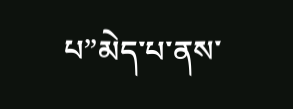པ”མེད་པ་ནས་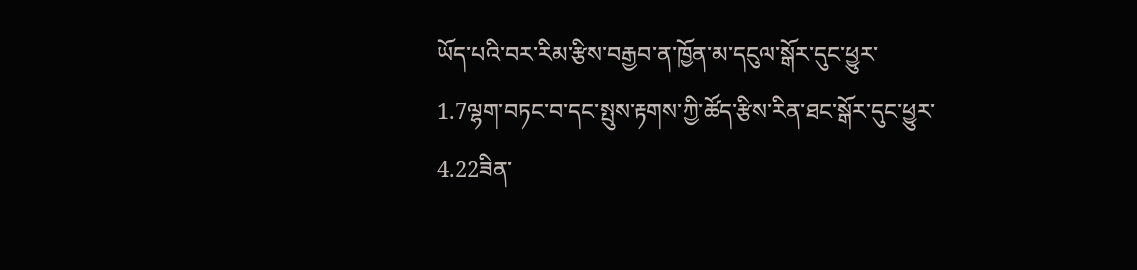ཡོད་པའི་བར་རིམ་རྩིས་བརྒྱབ་ན་ཁྱོན་མ་དངུལ་སྒོར་དུང་ཕྱུར་1.7ལྷག་བཏང་བ་དང་སྤུས་རྟགས་ཀྱི་ཚོད་རྩིས་རིན་ཐང་སྒོར་དུང་ཕྱུར་4.22ཟིན་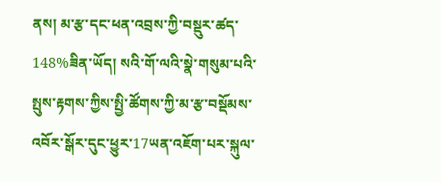ནས། མ་རྩ་དང་ཕན་འབྲས་ཀྱི་བསྡུར་ཚད་148%ཟིན་ཡོད། སའི་གོ་ལའི་སྣེ་གསུམ་པའི་སྤུས་རྟགས་ཀྱིས་སྤྱི་ཚོགས་ཀྱི་མ་རྩ་བསྡོམས་འབོར་སྒོར་དུང་ཕྱུར་17ཡན་འཇོག་པར་སྐུལ་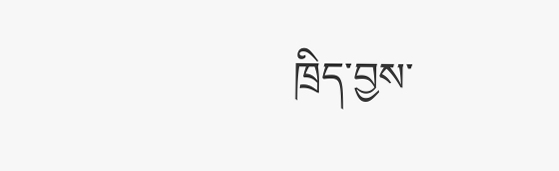ཁྲིད་བྱས་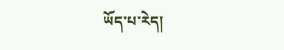ཡོད་པ་རེད།